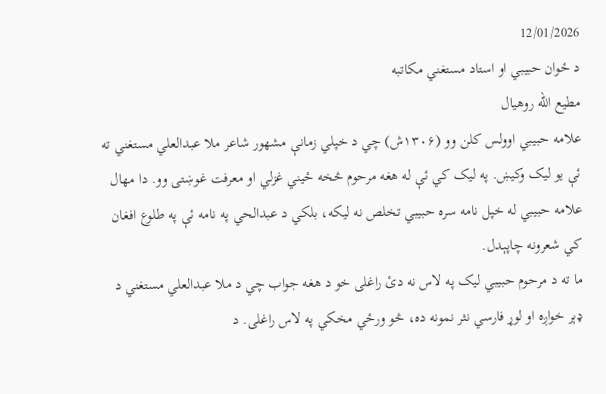12/01/2026
د ځوان حبیبي او استاد مستغني مکاتبه
مطیع الله روهیال
علامه حبیبي اوولس کلن وو (۱۳۰۶ش) چي د خپلي زمانې مشهور شاعر ملا عبدالعلي مستغني ته ئې یو لیک وکیښ. په لیک کي ئې له هغه مرحوم څخه ځيني غزلي او معرفت غوښتی وو. دا مهال علامه حبیبي له خپل نامه سره حبیبي تخلص نه لیکه، بلکي د عبدالحي په نامه ئې په طلوع افغان کي شعرونه چاپېدل.
ما ته د مرحوم حبیبي لیک په لاس نه دئ راغلی خو د هغه جواب چي د ملا عبدالعلي مستغني د ډېر خواږه او لوړ فارسي نثر نمونه ده، څو ورځي مخکي په لاس راغلی. د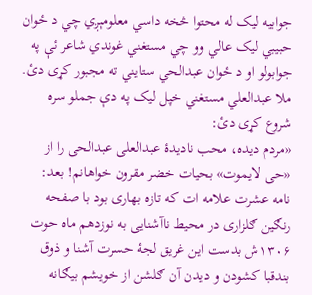جوابیه لیک له محتوا څخه داسي معلومېږي چي د ځوان حبیبي لیک عالي وو چي مستغني غوندي شاعر ئې په جوابولو او د ځوان عبدالحي ستایني ته مجبور کړی دئ.
ملا عبدالعلي مستغني خپل لیک په دې جملو سره شروع کړی دئ:
«مردم دیده، محب نادیدۀ عبدالعلی عبدالحی را از «حی لایموت» بحیات خضر مقرون خواهانم! بعد: نامه عشرت علامه ات که تازه بهاری بود با صفحه رنګین ګلزاری در محیط ناآشنایی به نوزدهم ماه حوت ۱۳۰۶ش بدست این غریق لجۀ حسرت آشنا و ذوق بندقبا کشودن و دیدن آن ګلشن از خویشم بیګانه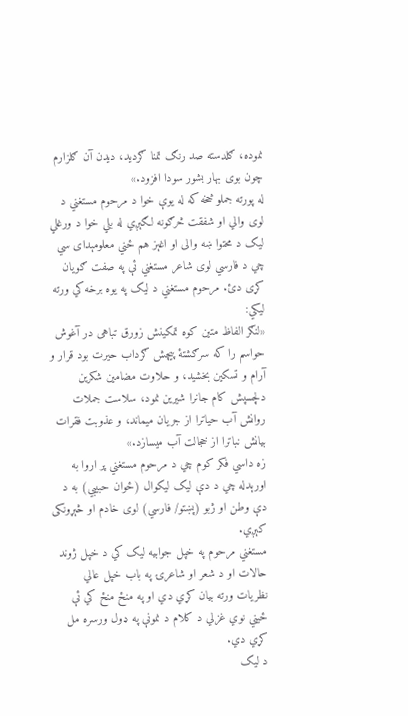نموده، ګلدسته صد رنګ تمنا ګردید، دیدن آن ګلزارم چون بوی بهار بشور سودا افزود.»
له پورته جملو څخه که له یوې خوا د مرحوم مستغني د لوی والي او شفقت څرګونه لګېږي له بلي خوا د ورغلي لیک د محتوا ښه والی او اغېز هم ځني معلومېدای سي چي د فارسي لوی شاعر مستغني ئې په صفت ګویان کړی دئ. مرحوم مستغني د لیک په یوه برخه کي ورته لیکي:
«لنګر الفاظ متین کوه تمکینش زورق تباهی در آغوش حواسم را که سرګشتۀ پیچش ګرداب حیرت بود قرار و آرام و تسکین بخشید، و حلاوت مضامین شکرین دلچسپش کام جانرا شیرین نمود، سلاست جملات روانش آب حیاترا از جریان میماند، و عذوبت فقرات بیانش نباترا از خجالت آب میسازد.»
زه داسي فکر کوم چي د مرحوم مستغني پر اروا به اورېدله چي د دې لیک لیکوال (ځوان حبیبي) به د دې وطن او ژبو (پښتو/ فارسي) لوی خادم او څېړونکی کېږي.
مستغني مرحوم په خپل جوابیه لیک کي د خپل ژوند حالات او د شعر او شاعرۍ په باب خپل عالي نظریات ورته بیان کړي دي او په منځ منځ کي ئې ځیني نوي غزلي د کلام د نمونې په ډول ورسره مل کړي دي.
د لیک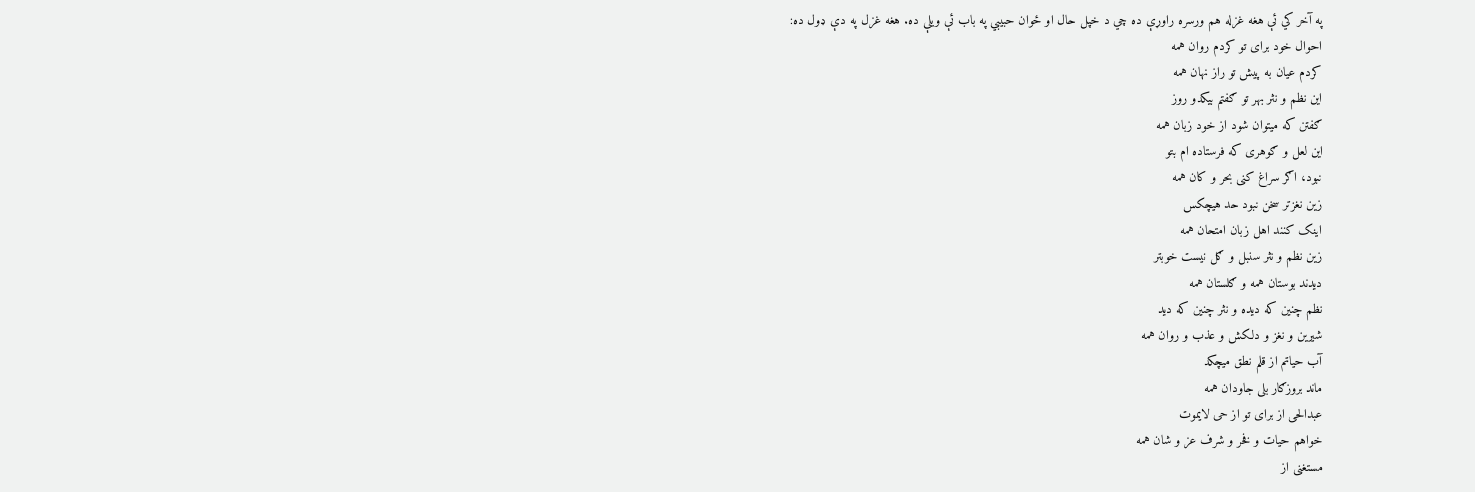په آخر کي ئې هغه غزله هم ورسره راوړې ده چي د خپل حال او ځوان حبیبي په باب ئې ویلې ده. هغه غزل په دې ډول ده:
احوال خود برای تو کردم روان همه
کردم عیان به پیش تو راز نهان همه
این نظم و نثر بهر تو ګفتم بیکدو روز
ګفتن که میتوان شود از خود زبان همه
این لعل و ګوهری که فرستاده ام بتو
نبود، اګر سراغ کنی بحر و کان همه
زین نغزتر سخن نبود حد هیچکس
اینک کنند اهل زبان امتحان همه
زین نظم و نثر سنبل و ګل نیست خوبتر
دیدند بوستان همه و ګلستان همه
نظم چنین که دیده و نثر چنین که دید
شیرین و نغز و دلکش و عذب و روان همه
آب حیاتم از قلم نطق میچکد
ماند بروزګار بلی جاودان همه
عبدالحی از برای تو از حی لایموت
خواهم حیات و فخر و شرف عز و شان همه
مستغنی از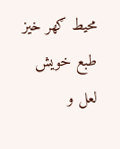محیط ګهر خیز طبع خویش
لعل و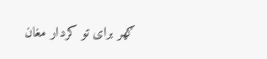ګهر برای تو کردار مغان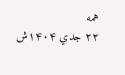همه
۲۲ جدي ۱۴۰۴ش